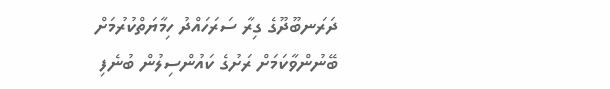ދަރަނބޫދޫގެ ގިރާ ސަރަހައްދު ހިމާޔަތްކުރުމަށް ބޭނުންވާކަމަށް ރަށުގެ ކައުންސިލުން ބުނެފި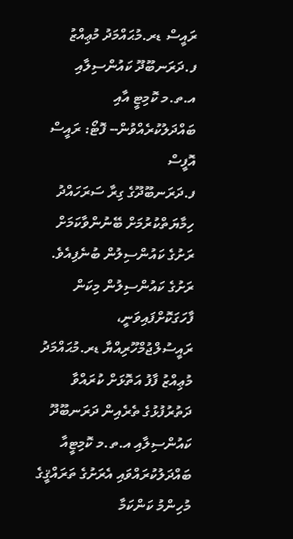ރައީސް ޑރ.މުޙައްމަދު މުޢިއްޒު ފ.ދަރަނބޫދޫ ކައުންސިލާއި އ.ތ.މ ކޮމިޓީ އާއި ބައްދަލުކުރެއްވުން-- ފޮޓޯ: ރައީސް އޮފީސް
ފ.ދަރަނބޫދޫގެ ގިރާ ސަރަހައްދު ހިމާޔަތްކުރުމަށް ބޭނުންވާކަމަށް ރަށުގެ ކައުންސިލުން ބުނެފިއެވެ.
ރަށުގެ ކައުންސިލުން މިކަން ފާހަގަކޮށްފައިވަނީ، ރައީސުލްޖުމްހޫރިއްޔާ ޑރ.މުޙައްމަދު މުޢިއްޒު ފާފު އަތޮޅަށް ކުރައްވާ ދަތުރުފުޅުގެ ތެރެއިން ދަރަނބޫދޫ ކައުންސިލާއި އ.ތ.މ ކޮމިޓީއާ ބައްދަލުކުރައްވައި އެރަށުގެ ތަރައްޤީގެ މުހިންމު ކަންކަމާ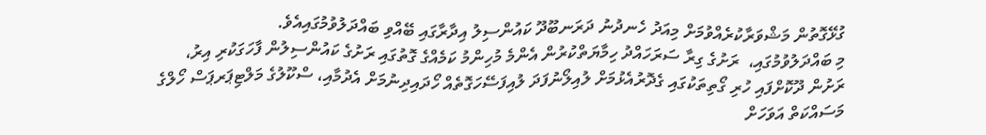ގުޅޭގޮތުން މަޝްވަރާކުރެއްވުމަށް މިއަދު ހެނދުނު ދަރަނބޫދޫ ކައުންސިލު އިދާރާގައި ބޭއްވި ބައްދަލުވުމުގައިއެވެ.
މި ބައްދަލުވުމުގައި،  ރަށުގެ ގިރާ ސަރަހައްދު ހިމާޔަތްކުރުން އެންމެ މުހިންމު ކަމެއްގެ ގޮތުގައި ރަށުގެ ކައުންސިލުން ފާހަގަކުރި އިރު، ރަށުން ދޫކޮށްފައި ހުރި ގޯތިތަކުގައި ގެދޮރުއެޅުމަށް ލުއިލޯނުފަދަ ލުއިފަސޭހަގޮތެއް ހޯދައިދިނުމަށް އެދުމާއި، ސްކޫލުގެ މަލްޓިޕަރޕަސް ހޯލްގެ މަސައްކަތް އަވަހަށް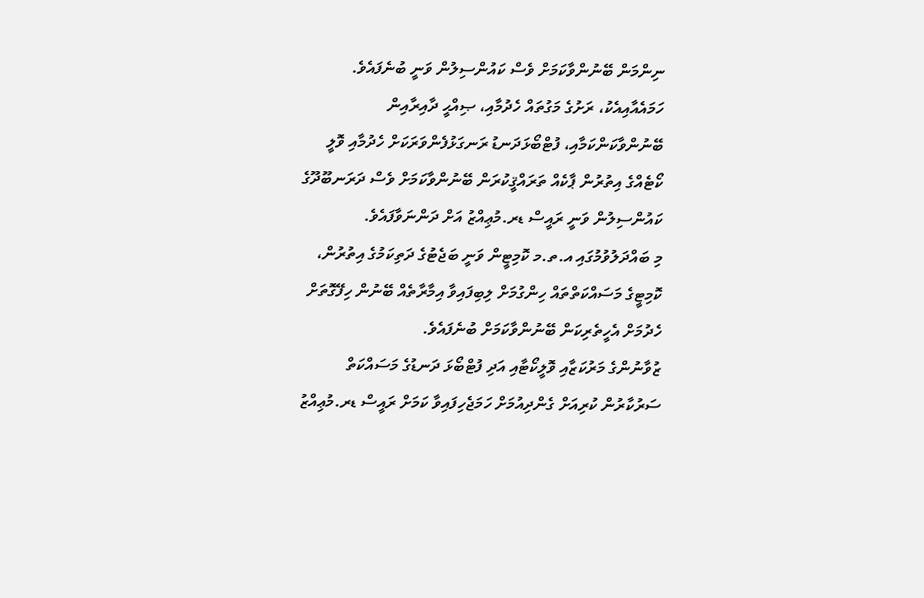ނިންމަން ބޭނުންވާކަމަށް ވެސް ކައުންސިލުން ވަނީ ބުނެފައެވެ.
ހަމައެއާއިއެކު، ރަށުގެ މަގުތައް ހެދުމާއި، ޞިއްޙީ ދާއިރާއިން ބޭނުންވާކަންކަމާއި، ފުޓްބޯޅަދަނޑު ރަނގަޅުފެންވަރަކަށް ހެދުމާއި ވޮލީ ކޯޓެއްގެ އިތުރުން ޕާކެއް ތަރައްޤީކުރަން ބޭނުންވާކަމަށް ވެސް ދަރަނބޫދޫގެ ކައުންސިލުން ވަނީ ރައީސް ޑރ.މުޢިއްޒު އަށް ދަންނަވާފައެވެ.
މި ބައްދަލުވުމުގައި އ.ތ.މ ކޮމިޓީން ވަނީ ބަޖެޓުގެ ދަތިކަމުގެ އިތުރުން، ކޮމިޓީގެ މަސައްކަތްތައް ހިންގުމަށް ލިބިފައިވާ އިމާރާތެއް ބޭނުން ހިފޭގޮތަށް ހެދުމަށް އެހީތެރިކަން ބޭނުންވާކަމަށް ބުނެފައެވެ.
ޒުވާނުންގެ މަރުކަޒާއި ވޮލީކޯޓާއި އަދި ފުޓްބޯޅަ ދަނޑުގެ މަސައްކަތް ސަރުކާރުން ކުރިއަށް ގެންދިއުމަށް ހަމަޖެހިފައިވާ ކަމަށް ރައީސް ޑރ.މުޢިއްޒު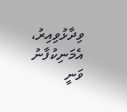ވިދާޅުވިއިރު، އެމަނިކުފާނު ވަނީ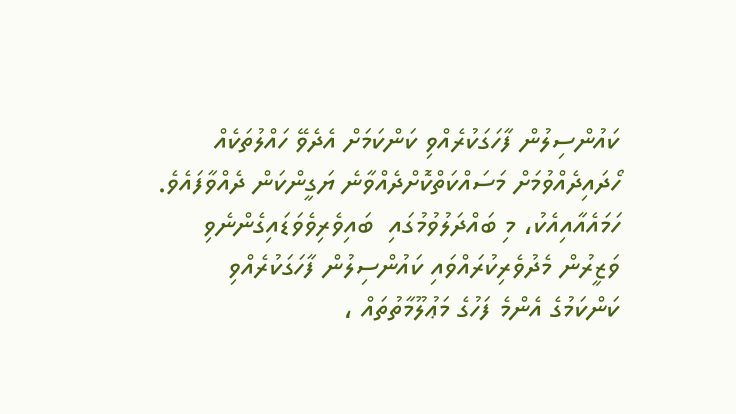ކައުންސިލުން ފާހަގަކުރެއްވި ކަންކަމަށް އެދެވޭ ހައްލުތަކެއް ހޯދައިދެއްވުމަށް މަސައްކަތްކޮށްދެއްވާނެ ޔަގީންކަން ދެއްވާފައެވެ.
ހަމައެއާއިއެކު، މި ބައްދަލުވުމުގައި  ބައިވެރިވެވަޑައިގެންނެވި ވަޒީރުން މެދުވެރިކުރައްވައި ކައުންސިލުން ފާހަގަކުރެއްވި ކަންކަމުގެ އެންމެ ފަހުގެ މަޢުލޫމާތުތައް ،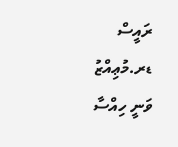ރައީސް ޑރ.މުޢިއްޒު ވަނީ ހިއްސާ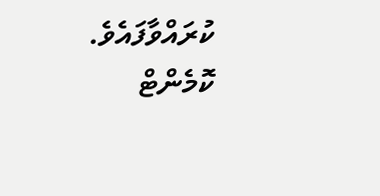ކުރައްވާފައެވެ.
ކޮމެންޓް